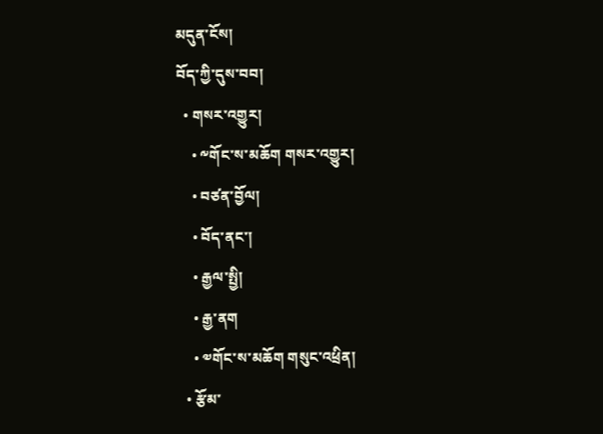མདུན་ངོས།
བོད་ཀྱི་དུས་བབ།
  • གསར་འགྱུར།
    • ༸གོང་ས་མཆོག གསར་འགྱུར།
    • བཙན་བྱོལ།
    • བོད་ནང་།
    • རྒྱལ་སྤྱི།
    • རྒྱ་ནག
    • ༧གོང་ས་མཆོག གསུང་འཕྲིན།
  • རྩོམ་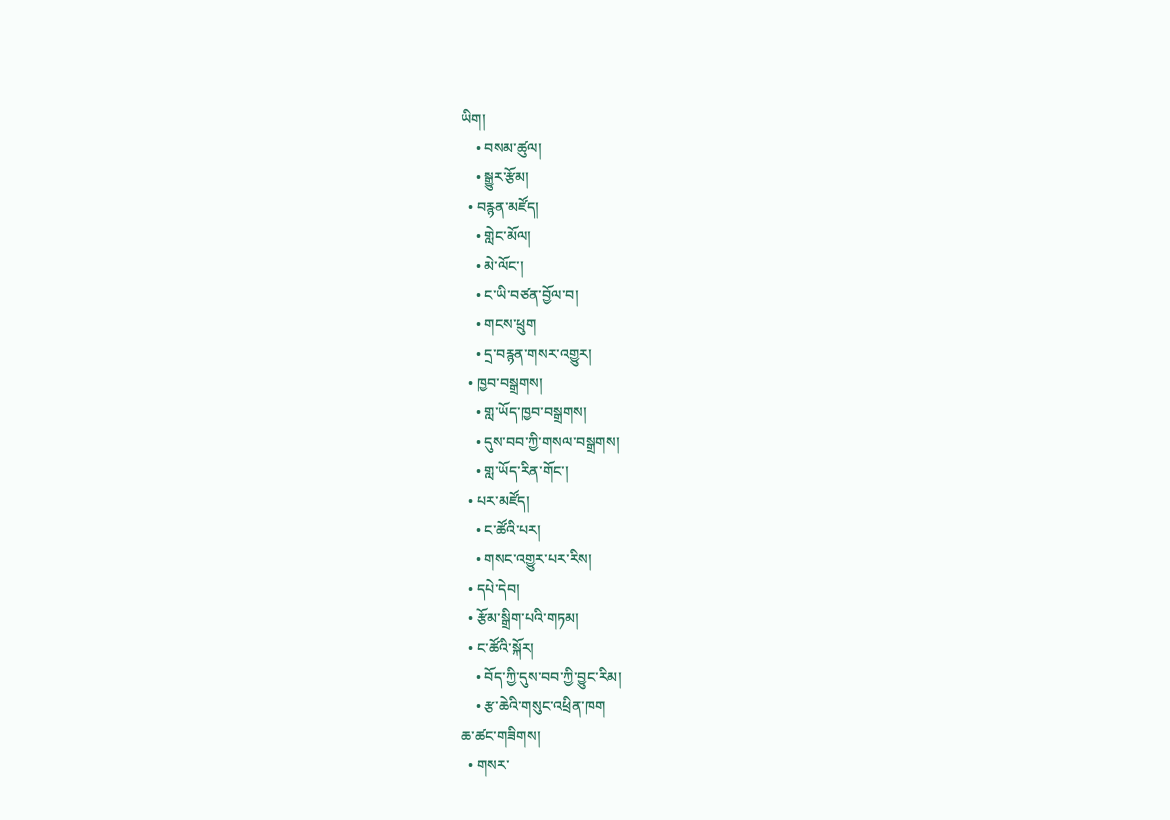ཡིག།
    • བསམ་ཚུལ།
    • སྒྱུར་རྩོམ།
  • བརྙན་མཛོད།
    • གླེང་མོལ།
    • མེ་ལོང་།
    • ང་ཡི་བཙན་བྱོལ་བ།
    • གངས་ཕྲུག
    • དྲ་བརྙན་གསར་འགྱུར།
  • ཁྱབ་བསྒྲགས།
    • གླ་ཡོད་ཁྱབ་བསྒྲགས།
    • དུས་བབ་ཀྱི་གསལ་བསྒྲགས།
    • གླ་ཡོད་རིན་གོང་།
  • པར་མཛོད།
    • ང་ཚོའི་པར།
    • གསང་འགྱུར་པར་རིས།
  • དཔེ་དེབ།
  • རྩོམ་སྒྲིག་པའི་གཏམ།
  • ང་ཚོའི་སྐོར།
    • བོད་ཀྱི་དུས་བབ་ཀྱི་བྱུང་རིམ།
    • རྩ་ཆེའི་གསུང་འཕྲིན་ཁག
ཆ་ཚང་གཟིགས།
  • གསར་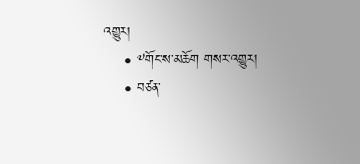འགྱུར།
    • ༸གོང་ས་མཆོག གསར་འགྱུར།
    • བཙན་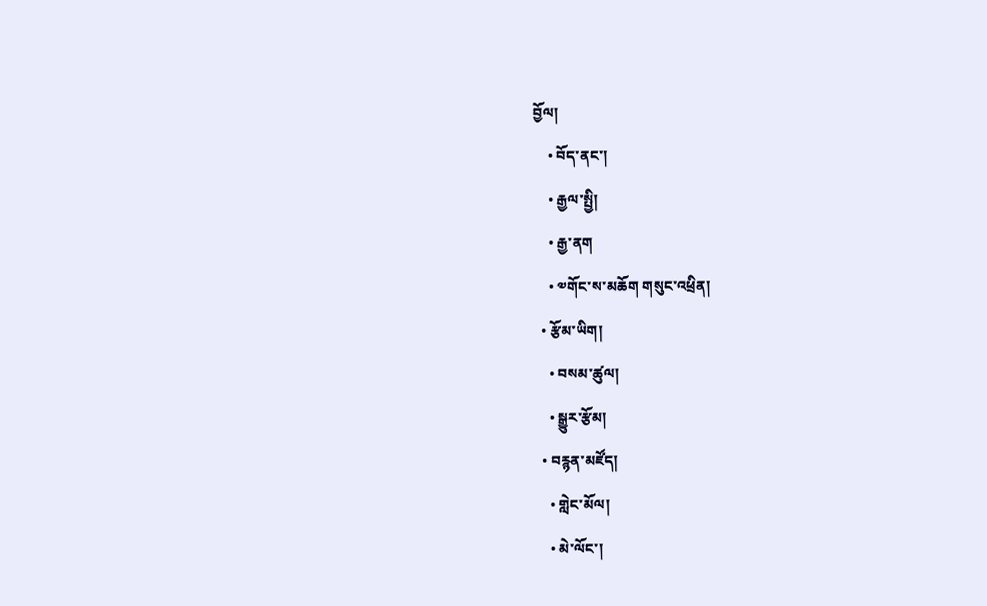བྱོལ།
    • བོད་ནང་།
    • རྒྱལ་སྤྱི།
    • རྒྱ་ནག
    • ༧གོང་ས་མཆོག གསུང་འཕྲིན།
  • རྩོམ་ཡིག།
    • བསམ་ཚུལ།
    • སྒྱུར་རྩོམ།
  • བརྙན་མཛོད།
    • གླེང་མོལ།
    • མེ་ལོང་།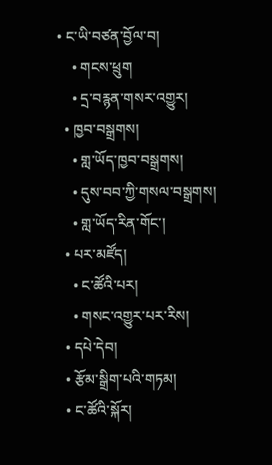• ང་ཡི་བཙན་བྱོལ་བ།
    • གངས་ཕྲུག
    • དྲ་བརྙན་གསར་འགྱུར།
  • ཁྱབ་བསྒྲགས།
    • གླ་ཡོད་ཁྱབ་བསྒྲགས།
    • དུས་བབ་ཀྱི་གསལ་བསྒྲགས།
    • གླ་ཡོད་རིན་གོང་།
  • པར་མཛོད།
    • ང་ཚོའི་པར།
    • གསང་འགྱུར་པར་རིས།
  • དཔེ་དེབ།
  • རྩོམ་སྒྲིག་པའི་གཏམ།
  • ང་ཚོའི་སྐོར།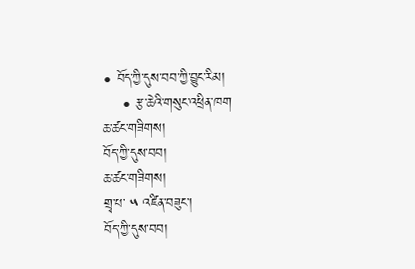• བོད་ཀྱི་དུས་བབ་ཀྱི་བྱུང་རིམ།
    • རྩ་ཆེའི་གསུང་འཕྲིན་ཁག
ཆ་ཚང་གཟིགས།
བོད་ཀྱི་དུས་བབ།
ཆ་ཚང་གཟིགས།
གྲྭ་པ་ ༥ འཛིན་བཟུང་།
བོད་ཀྱི་དུས་བབ།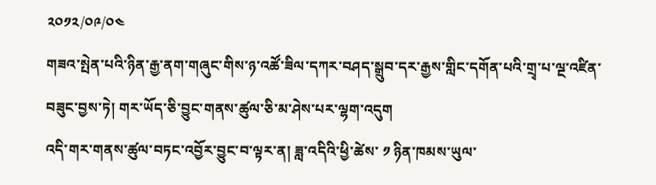༢༠༡༢/༠༩/༠༤
གཟའ་སྤེན་པའི་ཉིན་རྒྱ་ནག་གཞུང་གིས་ཉ་འཚོ་ཟིལ་དཀར་བཤད་སྒྲུབ་དར་རྒྱས་གླིང་དགོན་པའི་གྲྭ་པ་ལྔ་འཛིན་བཟུང་བྱས་ཏེ། གར་ཡོད་ཅི་བྱུང་གནས་ཚུལ་ཅི་མ་ཤེས་པར་ལྷག་འདུག
འདི་གར་གནས་ཚུལ་བཏང་འབྱོར་བྱུང་བ་ལྟར་ན། ཟླ་འདིའི་ཕྱི་ཚེས་ ༡ ཉིན་ཁམས་ཡུལ་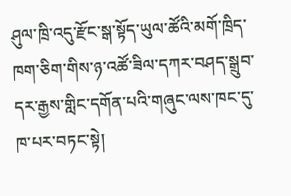ཤུལ་ཁྲི་འདུ་རྫོང་སྒ་སྟོད་ཡུལ་ཚོའི་མགོ་ཁྲིད་ཁག་ཅིག་གིས་ཉ་འཚོ་ཟིལ་དཀར་བཤད་སྒྲུབ་དར་རྒྱས་གླིང་དགོན་པའི་གཞུང་ལས་ཁང་དུ་ཁ་པར་བཏང་སྟེ།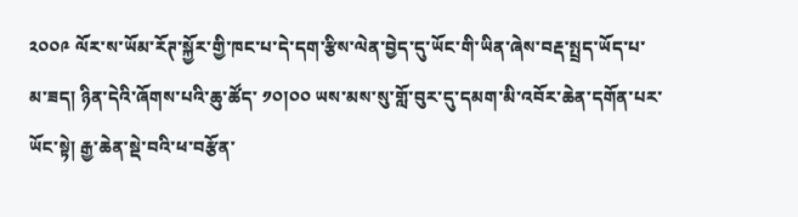༢༠༠༩ ལོར་ས་ཡོམ་རོཊ་སྐྱོར་གྱི་ཁང་པ་དེ་དག་རྩིས་ལེན་བྱེད་དུ་ཡོང་གི་ཡིན་ཞེས་བརྡ་སྤྲད་ཡོད་པ་མ་ཟད། ཉིན་དེའི་ཞོགས་པའི་ཆུ་ཚོད་ ༡༠།༠༠ ཡས་མས་སུ་གློ་བུར་དུ་དམག་མི་འབོར་ཆེན་དགོན་པར་ཡོང་སྟེ། རྒྱ་ཆེན་སྡེ་བའི་ཕ་བརྩོན་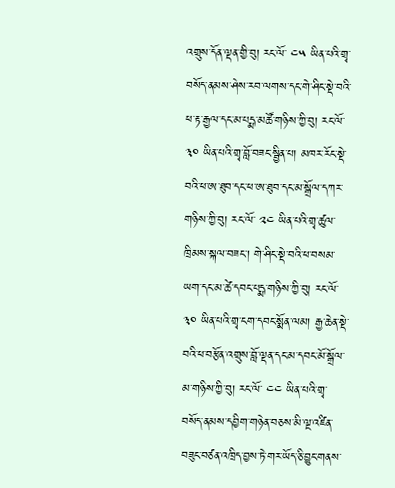འགྲུས་དོན་ལྡན་གྱི་བུ། རང་ལོ་ ༤༥ ཡིན་པའི་གྲྭ་བསོད་ནམས་ཤེས་རབ་ལགས་དང་གེ་ཤིང་སྡེ་བའི་ཕ་རྟ་རྒྱལ་དང་མ་པདྨ་མཚོ་གཉིས་ཀྱི་བུ། རང་ལོ་ ༣༠ ཡིན་པའི་གྲྭ་བློ་བཟང་སྦྱིན་པ། མཁར་རོང་སྡེ་བའི་ཕ་ཨ་ཐུབ་དང་ཕ་ཨ་ཐུབ་དང་མ་སྒྲོལ་དཀར་གཉིས་ཀྱི་བུ། རང་ལོ་ ༢༤ ཡིན་པའི་གྲྭ་ཚུལ་ཁྲིམས་སྐལ་བཟང་། གེ་ཤིང་སྡེ་བའི་ཕ་བསམ་ཡག་དང་མ་ཚེ་དབང་པདྨ་གཉིས་ཀྱི་བུ། རང་ལོ་ ༣༠ ཡིན་པའི་གྲྭ་ངག་དབང་སྨོན་ལམ། རྒྱ་ཆེན་སྡེ་བའི་ཕ་བརྩོན་འགྲུས་བློ་ལྡན་དང་མ་དབང་མོ་སྒྲོལ་མ་གཉིས་ཀྱི་བུ། རང་ལོ་ ༤༤ ཡིན་པའི་གྲྭ་བསོད་ནམས་དབྱིག་གཉེན་བཅས་མི་ལྔ་འཛིན་བཟུང་བཙན་འཁྲིད་བྱས་ཏེ་གར་ཡོད་ཅི་བྱུང་གནས་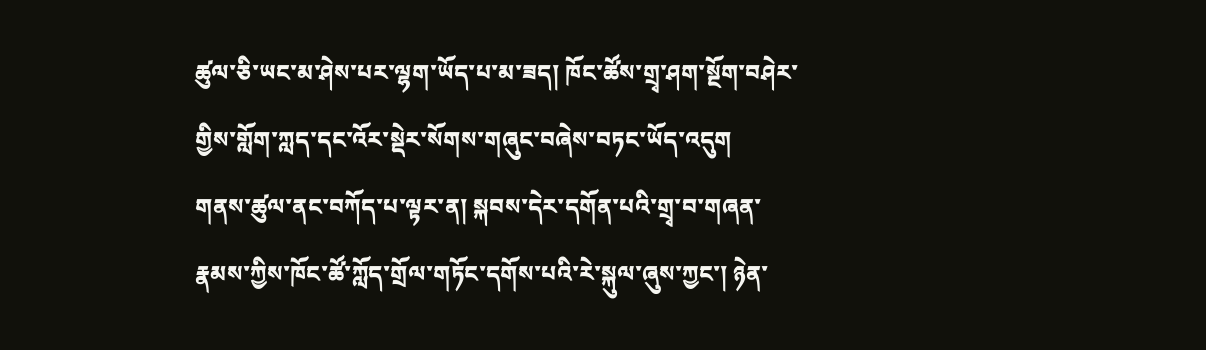ཚུལ་ཅི་ཡང་མ་ཤེས་པར་ལྷག་ཡོད་པ་མ་ཟད། ཁོང་ཚོས་གྲྭ་ཤག་སྔོག་བཤེར་གྱིས་གློག་ཀླད་དང་འོར་སྡེར་སོགས་གཞུང་བཞེས་བཏང་ཡོད་འདུག
གནས་ཚུལ་ནང་བཀོད་པ་ལྟར་ན། སྐབས་དེར་དགོན་པའི་གྲྭ་བ་གཞན་རྣམས་ཀྱིས་ཁོང་ཚོ་ཀློད་གྲོལ་གཏོང་དགོས་པའི་རེ་སྐུལ་ཞུས་ཀྱང་། ཉེན་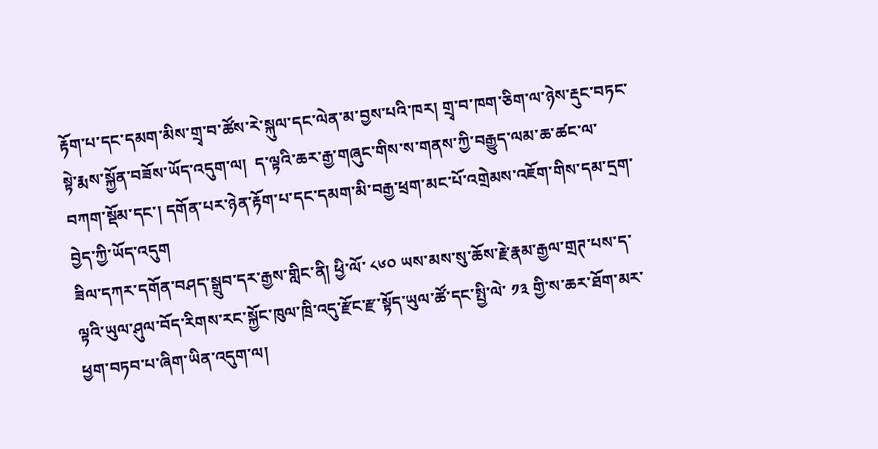རྟོག་པ་དང་དམག་མིས་གྲྭ་བ་ཚོས་རེ་སྐུལ་དང་ལེན་མ་བྱས་པའི་ཁར། གྲྭ་བ་ཁག་ཅིག་ལ་ཉེས་རྡུང་བཏང་སྟེ་རྨས་སྐྱོན་བཟོས་ཡོད་འདུག་ལ།  ད་ལྟའི་ཆར་རྒྱ་གཞུང་གིས་ས་གནས་ཀྱི་བརྒྱུད་ལམ་ཆ་ཚང་ལ་བཀག་སྡོམ་དང་། དགོན་པར་ཉེན་རྟོག་པ་དང་དམག་མི་བརྒྱ་ཕྲག་མང་པོ་འགྲེམས་འཇོག་གིས་དམ་དྲག་བྱེད་ཀྱི་ཡོད་འདུག
ཟིལ་དཀར་དགོན་བཤད་སྒྲུབ་དར་རྒྱས་གླིང་ནི། ཕྱི་ལོ་ ༨༦༠ ཡས་མས་སུ་ཆོས་རྗེ་རྣམ་རྒྱལ་གྲཊ་པས་ད་ལྟའི་ཡུལ་ཤུལ་བོད་རིགས་རང་སྐྱོང་ཁུལ་ཁྲི་འདུ་རྫོང་རྫ་སྟོད་ཡུལ་ཚོ་དང་སྤྱི་ལེ་ ༡༣ གྱི་ས་ཆར་ཐོག་མར་ཕྱག་བཏབ་པ་ཞིག་ཡིན་འདུག་ལ།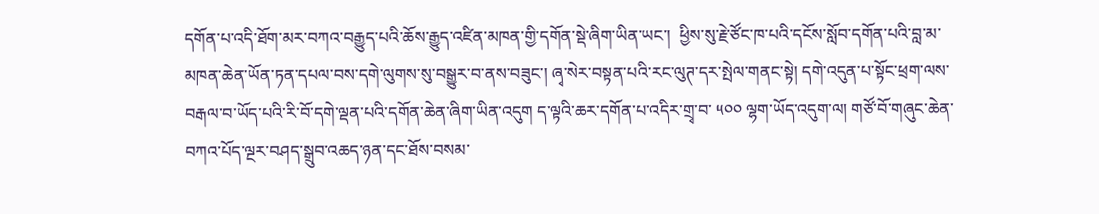དགོན་པ་འདི་ཐོག་མར་བཀའ་བརྒྱུད་པའི་ཆོས་རྒྱུད་འཛིན་མཁན་གྱི་དགོན་སྡེ་ཞིག་ཡིན་ཡང་།  ཕྱིས་སུ་རྗེ་ཙོང་ཁ་པའི་དངོས་སློབ་དགོན་པའི་བླ་མ་མཁན་ཆེན་ཡོན་ཏན་དཔལ་བས་དགེ་ལུགས་སུ་བསྒྱུར་བ་ནས་བཟུང་། ཞྭ་སེར་བསྟན་པའི་རང་ལུཊ་དར་སྤེལ་གནང་སྟེ། དགེ་འདུན་པ་སྟོང་ཕྲག་ལས་བརྒལ་བ་ཡོད་པའི་རི་བོ་དགེ་ལྡན་པའི་དགོན་ཆེན་ཞིག་ཡིན་འདུག ད་ལྟའི་ཆར་དགོན་པ་འདིར་གྲྭ་བ་ ༥༠༠ ལྷག་ཡོད་འདུག་ལ། གཙོ་བོ་གཞུང་ཆེན་བཀའ་པོད་ལྔར་བཤད་སྒྲུབ་འཆད་ཉན་དང་ཐོས་བསམ་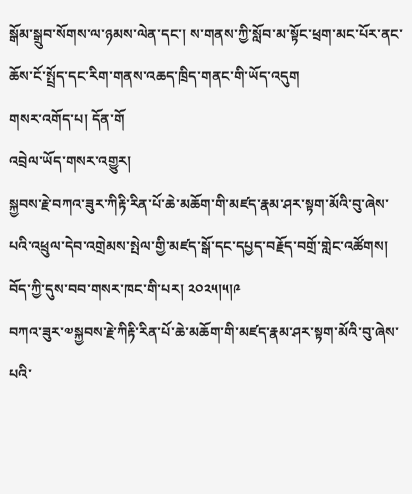སྒོམ་སྒྲུབ་སོགས་ལ་ཉམས་ལེན་དང་། ས་གནས་ཀྱི་སློབ་མ་སྟོང་ཕྲག་མང་པོར་ནང་ཆོས་ངོ་སྤྲོད་དང་རིག་གནས་འཆད་ཁྲིད་གནང་གི་ཡོད་འདུག
གསར་འགོད་པ། དོན་གོ
འབྲེལ་ཡོད་གསར་འགྱུར།
སྐྱབས་རྗེ་བཀའ་ཟུར་ཀིརྟི་རིན་པོ་ཆེ་མཆོག་གི་མཛད་རྣམ་ཤར་སྟག་མོའི་བུ་ཞེས་པའི་འཕྲུལ་དེབ་འགྲེམས་སྤེལ་གྱི་མཛད་སྒོ་དང་དཔྱད་བརྗོད་བགྲོ་གླེང་འཚོགས། བོད་ཀྱི་དུས་བབ་གསར་ཁང་གི་པར། ༢༠༢༥།༥།༩
བཀའ་ཟུར་༧སྐྱབས་རྗེ་ཀིརྟི་རིན་པོ་ཆེ་མཆོག་གི་མཛད་རྣམ་ཤར་སྟག་མོའི་བུ་ཞེས་པའི་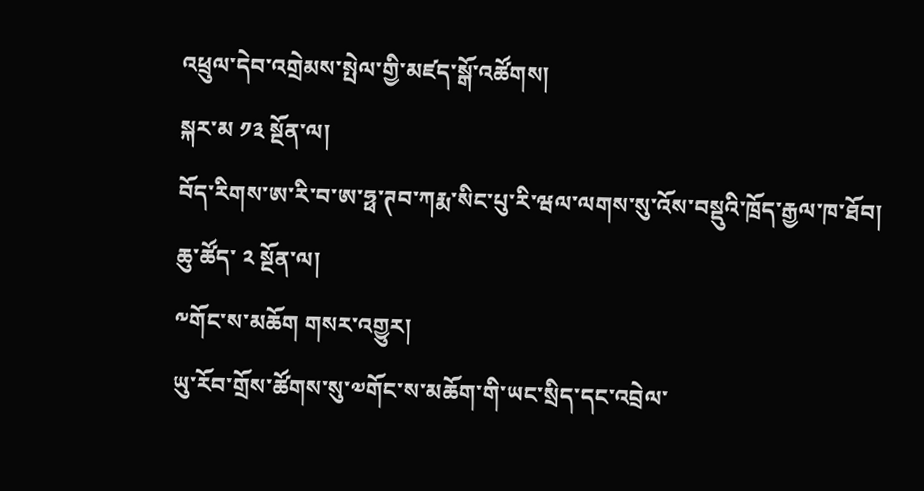འཕྲུལ་དེབ་འགྲེམས་སྤེལ་གྱི་མཛད་སྒོ་འཚོགས།
སྐར་མ ༡༣ སྔོན་ལ།
བོད་རིགས་ཨ་རི་བ་ཨ་ཧྥ་ཊབ་ཀརྨ་སིང་པུ་རི་ཝལ་ལགས་སུ་འོས་བསྡུའི་ཁྲོད་རྒྱལ་ཁ་ཐོབ།
ཆུ་ཚོད་ ༢ སྔོན་ལ།
༸གོང་ས་མཆོག གསར་འགྱུར།
ཡུ་རོབ་གྲོས་ཚོགས་སུ་༧གོང་ས་མཆོག་གི་ཡང་སྲིད་དང་འབྲེལ་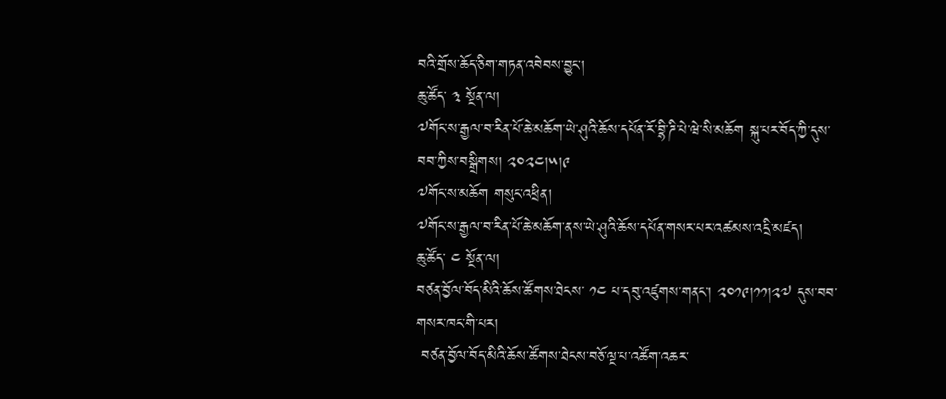བའི་གྲོས་ཆོད་ཅིག་གཏན་འབེབས་བྱུང་།
ཆུ་ཚོད་ ༣ སྔོན་ལ།
༧གོང་ས་རྒྱལ་བ་རིན་པོ་ཆེ་མཆོག་ཡེ་ཤུའི་ཆོས་དཔོན་རོ་བྷི་ཌི་པེ་ཝེ་སི་མཆོག སྐུ་པར་བོད་ཀྱི་དུས་བབ་ཀྱིས་བསྒྲིགས། ༢༠༢༤།༥།༩
༧གོང་ས་མཆོག གསུང་འཕྲིན།
༧གོང་ས་རྒྱལ་བ་རིན་པོ་ཆེ་མཆོག་ནས་ཡེ་ཤུའི་ཆོས་དཔོན་གསར་པར་འཚམས་འདྲི་མཛད།
ཆུ་ཚོད་ ༤ སྔོན་ལ།
བཙན་བྱོལ་བོད་མིའི་ཆོས་ཚོགས་ཐེངས་ ༡༤ པ་དབུ་འཛུགས་གནང་། ༢༠༡༩།༡༡།༢༧ དུས་བབ་གསར་ཁང་གི་པར།
 བཙན་བྱོལ་བོད་མིའི་ཆོས་ཚོགས་ཐེངས་བཅོ་ལྔ་པ་འཚོག་འཆར་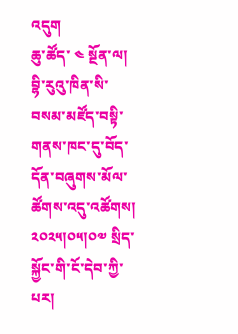འདུག
ཆུ་ཚོད་ ༤ སྔོན་ལ།
བྷི་རུའུ་ཁིན་སི་བསམ་མཛོད་བསྟི་གནས་ཁང་དུ་བོད་དོན་བཞུགས་མོལ་ཚོགས་འདུ་འཚོགས། ༢༠༢༥།༠༥།༠༧ སྲིད་སྐྱོང་གི་ངོ་དེབ་ཀྱི་པར།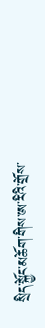སྲིད་སྐྱོང་མཆོག་གིས་ཨ་རིའི་གྲོས་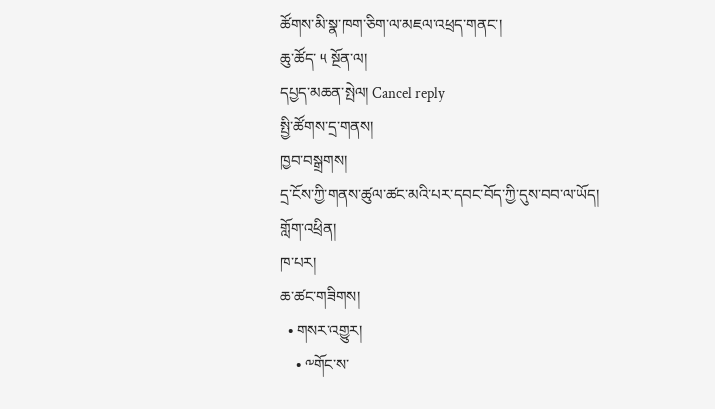ཚོགས་མི་སྣ་ཁག་ཅིག་ལ་མཇལ་འཕྲད་གནང་།
ཆུ་ཚོད་ ༥ སྔོན་ལ།
དཔྱད་མཆན་སྤེལ། Cancel reply
སྤྱི་ཚོགས་དྲ་གནས།
ཁྱབ་བསྒྲགས།
དྲ་ངོས་ཀྱི་གནས་ཚུལ་ཚང་མའི་པར་དབང་བོད་ཀྱི་དུས་བབ་ལ་ཡོད།
གློག་འཕྲིན།
ཁ་པར།
ཆ་ཚང་གཟིགས།
  • གསར་འགྱུར།
    • ༸གོང་ས་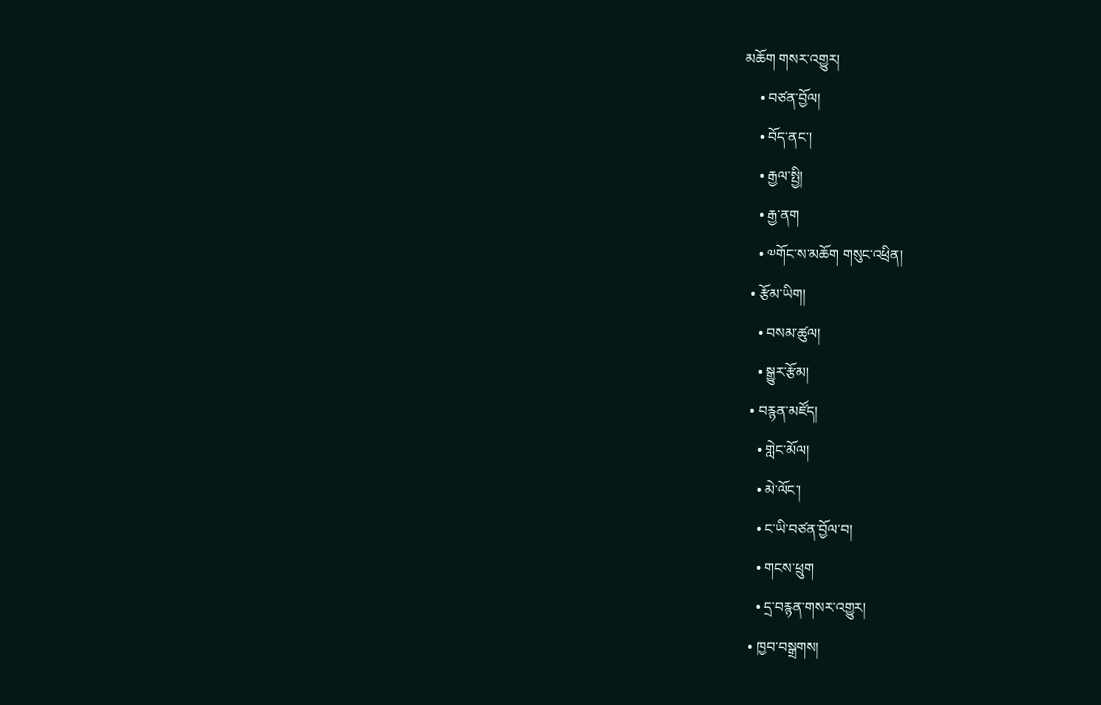མཆོག གསར་འགྱུར།
    • བཙན་བྱོལ།
    • བོད་ནང་།
    • རྒྱལ་སྤྱི།
    • རྒྱ་ནག
    • ༧གོང་ས་མཆོག གསུང་འཕྲིན།
  • རྩོམ་ཡིག།
    • བསམ་ཚུལ།
    • སྒྱུར་རྩོམ།
  • བརྙན་མཛོད།
    • གླེང་མོལ།
    • མེ་ལོང་།
    • ང་ཡི་བཙན་བྱོལ་བ།
    • གངས་ཕྲུག
    • དྲ་བརྙན་གསར་འགྱུར།
  • ཁྱབ་བསྒྲགས།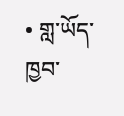• གླ་ཡོད་ཁྱབ་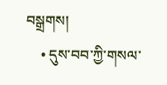བསྒྲགས།
    • དུས་བབ་ཀྱི་གསལ་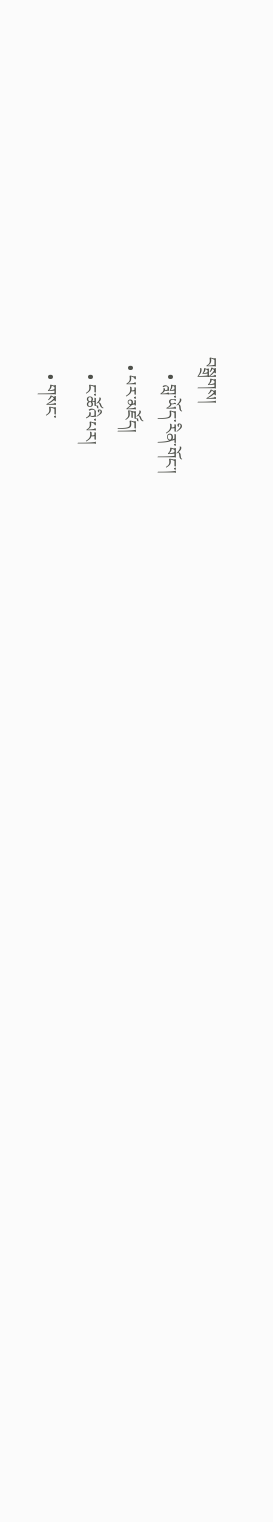བསྒྲགས།
    • གླ་ཡོད་རིན་གོང་།
  • པར་མཛོད།
    • ང་ཚོའི་པར།
    • གསང་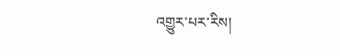འགྱུར་པར་རིས།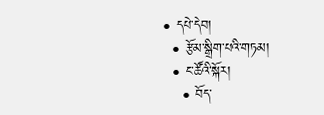• དཔེ་དེབ།
  • རྩོམ་སྒྲིག་པའི་གཏམ།
  • ང་ཚོའི་སྐོར།
    • བོད་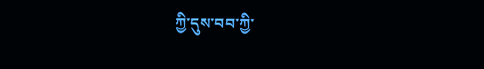ཀྱི་དུས་བབ་ཀྱི་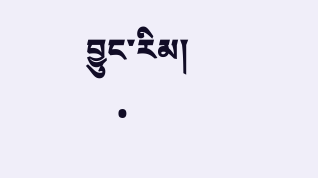བྱུང་རིམ།
    •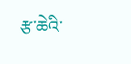རྩ་ཆེའི་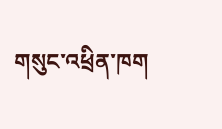གསུང་འཕྲིན་ཁག